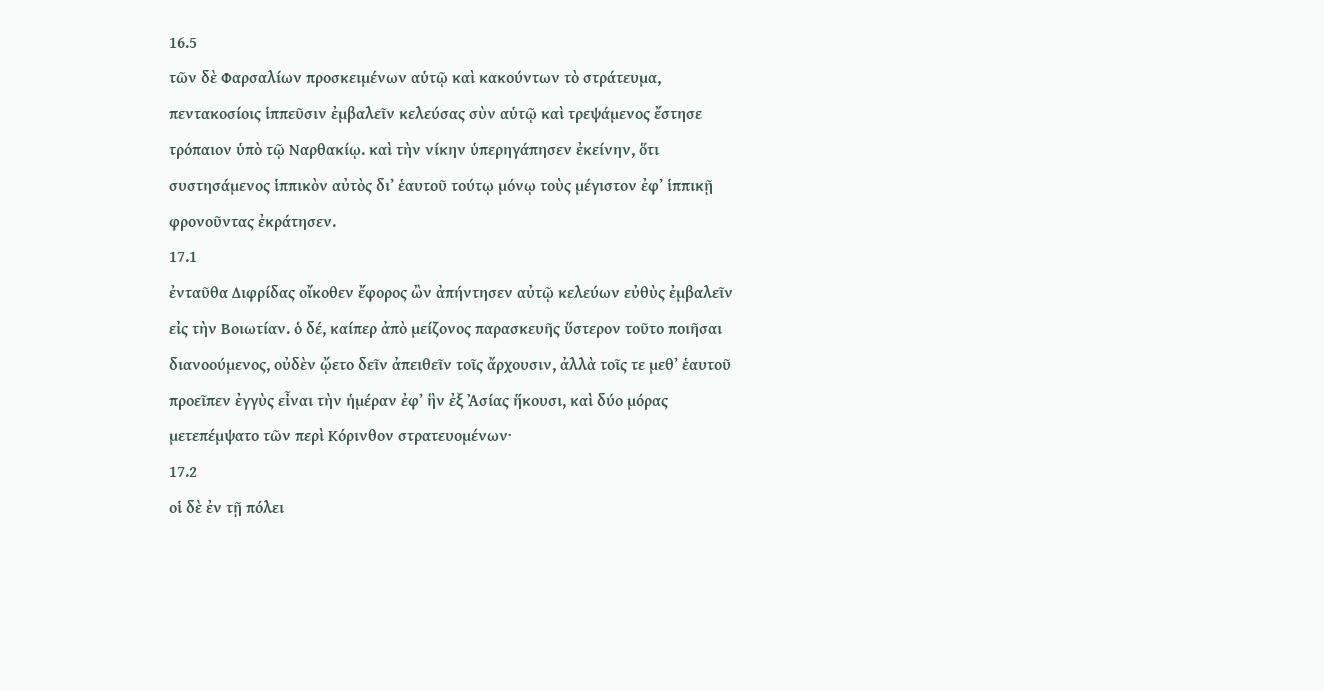16.5
τῶν δὲ Φαρσαλίων προσκειμένων αὑτῷ καὶ κακούντων τὸ στράτευμα, πεντακοσίοις ἱππεῦσιν ἐμβαλεῖν κελεύσας σὺν αὑτῷ καὶ τρεψάμενος ἔστησε τρόπαιον ὑπὸ τῷ Ναρθακίῳ. καὶ τὴν νίκην ὑπερηγάπησεν ἐκείνην, ὅτι συστησάμενος ἱππικὸν αὐτὸς διʼ ἑαυτοῦ τούτῳ μόνῳ τοὺς μέγιστον ἐφʼ ἱππικῇ φρονοῦντας ἐκράτησεν.
17.1
ἐνταῦθα Διφρίδας οἴκοθεν ἔφορος ὢν ἀπήντησεν αὐτῷ κελεύων εὐθὺς ἐμβαλεῖν εἰς τὴν Βοιωτίαν. ὁ δέ, καίπερ ἀπὸ μείζονος παρασκευῆς ὕστερον τοῦτο ποιῆσαι διανοούμενος, οὐδὲν ᾤετο δεῖν ἀπειθεῖν τοῖς ἄρχουσιν, ἀλλὰ τοῖς τε μεθʼ ἑαυτοῦ προεῖπεν ἐγγὺς εἶναι τὴν ἡμέραν ἐφʼ ἣν ἐξ Ἀσίας ἥκουσι, καὶ δύο μόρας μετεπέμψατο τῶν περὶ Κόρινθον στρατευομένων·
17.2
οἱ δὲ ἐν τῇ πόλει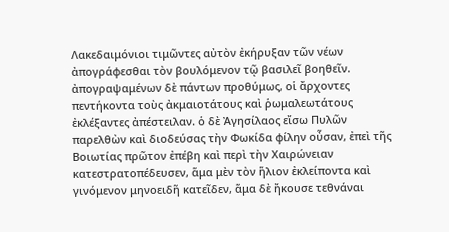Λακεδαιμόνιοι τιμῶντες αὐτὸν ἐκήρυξαν τῶν νέων ἀπογράφεσθαι τὸν βουλόμενον τῷ βασιλεῖ βοηθεῖν. ἀπογραψαμένων δὲ πάντων προθύμως, οἱ ἄρχοντες πεντήκοντα τοὺς ἀκμαιοτάτους καὶ ῥωμαλεωτάτους ἐκλέξαντες ἀπέστειλαν. ὁ δὲ Ἀγησίλαος εἴσω Πυλῶν παρελθὼν καὶ διοδεύσας τὴν Φωκίδα φίλην οὖσαν, ἐπεὶ τῆς Βοιωτίας πρῶτον ἐπέβη καὶ περὶ τὴν Χαιρώνειαν κατεστρατοπέδευσεν, ἅμα μὲν τὸν ἥλιον ἐκλείποντα καὶ γινόμενον μηνοειδῆ κατεῖδεν, ἅμα δὲ ἤκουσε τεθνάναι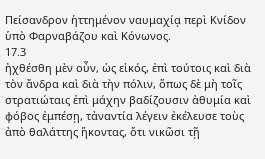Πείσανδρον ἡττημένον ναυμαχίᾳ περὶ Κνίδον ὑπὸ Φαρναβάζου καὶ Κόνωνος.
17.3
ἠχθέσθη μὲν οὖν, ὡς εἰκός, ἐπὶ τούτοις καὶ διὰ τὸν ἄνδρα καὶ διὰ τὴν πόλιν, ὅπως δὲ μὴ τοῖς στρατιώταις ἐπὶ μάχην βαδίζουσιν ἀθυμία καὶ φόβος ἐμπέσῃ, τἀναντία λέγειν ἐκέλευσε τοὺς ἀπὸ θαλάττης ἥκοντας, ὅτι νικῶσι τῇ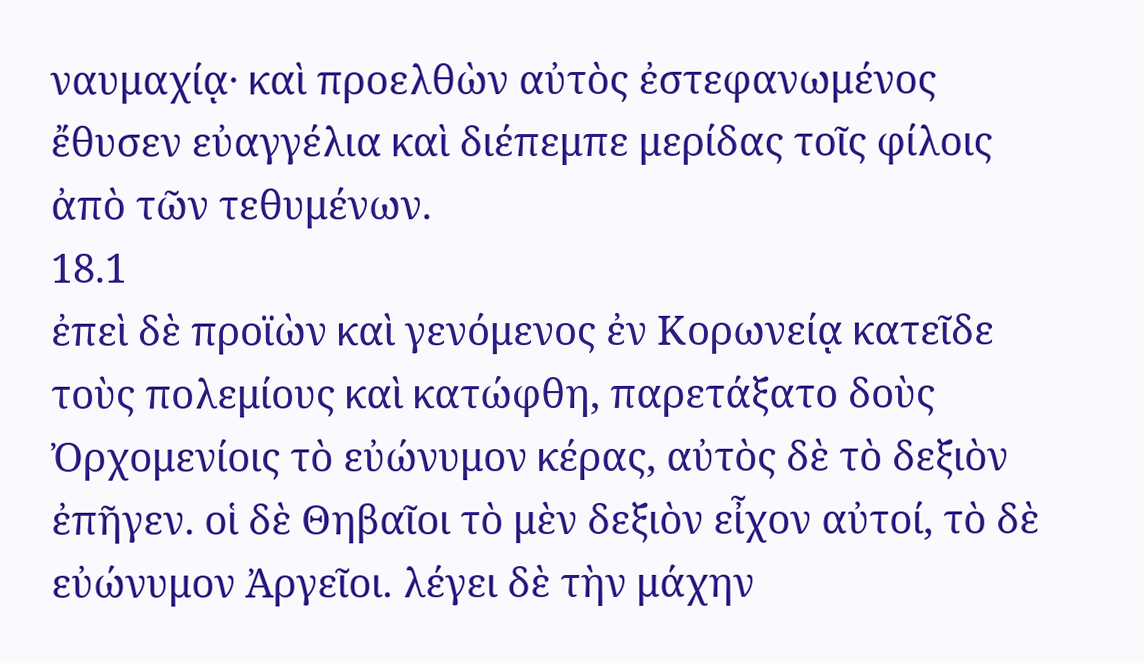ναυμαχίᾳ· καὶ προελθὼν αὐτὸς ἐστεφανωμένος ἔθυσεν εὐαγγέλια καὶ διέπεμπε μερίδας τοῖς φίλοις ἀπὸ τῶν τεθυμένων.
18.1
ἐπεὶ δὲ προϊὼν καὶ γενόμενος ἐν Κορωνείᾳ κατεῖδε τοὺς πολεμίους καὶ κατώφθη, παρετάξατο δοὺς Ὀρχομενίοις τὸ εὐώνυμον κέρας, αὐτὸς δὲ τὸ δεξιὸν ἐπῆγεν. οἱ δὲ Θηβαῖοι τὸ μὲν δεξιὸν εἶχον αὐτοί, τὸ δὲ εὐώνυμον Ἀργεῖοι. λέγει δὲ τὴν μάχην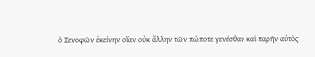ὁ Ξενοφῶν ἐκείνην οἵαν οὐκ ἄλλην τῶν πώποτε γενέσθαι· καὶ παρῆν αὐτὸς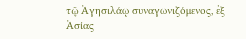τῷ Ἀγησιλάῳ συναγωνιζόμενος, ἐξ Ἀσίας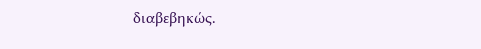διαβεβηκώς.